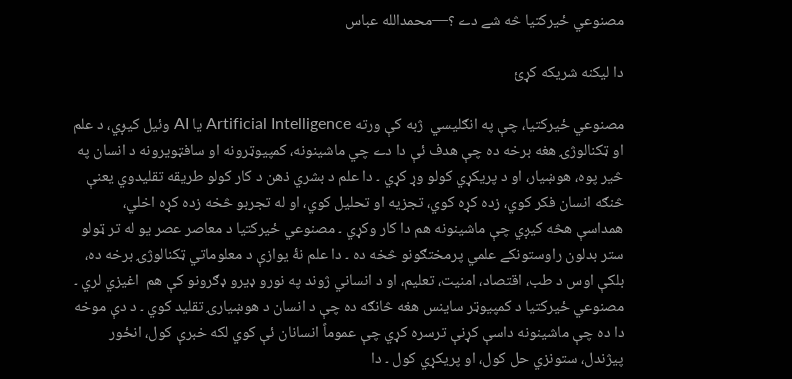مصنوعي ځيرکتيا څه شے دے ؟—محمدالله عباس

دا ليکنه شريکه کړئ

مصنوعي ځيرکتيا، چې په انګليسي  ژبه کې ورته Artificial Intelligence يا AI وئيل کيږي، د علم او ټکنالوژۍ هغه برخه ده چې هدف ئې دا دے چي ماشينونه، کمپيوټرونه او سافټويرونه د انسان په څير پوه، هوښيار، او د پريکړي کولو وړ کړي ۔ دا علم د بشري ذهن د کار کولو طريقه تقليدوي يعنې څنګه انسان فکر کوي، زده کړه کوي، تجزيه او تحليل کوي، او له تجربو څخه زده کړه اخلي، همداسې هڅه کيږي چې ماشينونه هم دا کار وکړي ۔ مصنوعي ځيرکتيا د معاصر عصر يو له تر ټولو ستر بدلون راوستونکے علمي پرمختګونو څخه ده ۔ دا علم نۀ يوازې د معلوماتي ټکنالوژۍ برخه ده، بلکې اوس د طب، اقتصاد، امنيت، تعليم، او د انساني ژوند په نورو ډيرو ډګرونو کې هم  اغيزي لري ۔ مصنوعي ځيرکتيا د کمپيوټر ساينس هغه څانګه ده چې د انسان د هوښيارۍ تقليد کوي ۔ د دې موخه دا ده چې ماشينونه داسې کړنې ترسره کړي چې عموماً انسانان ئې کوي لکه خبرې کول، انځور پيژندل، ستونزي حل کول، او پريکړي کول ۔ دا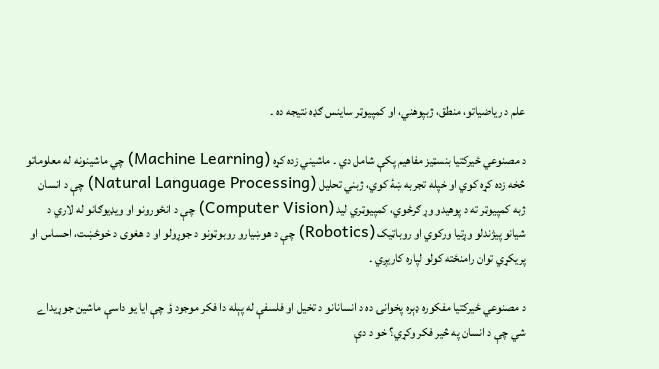علم د رياضياتو، منطق، ژبپوهني، او کمپيوټر ساينس ګډه نتيجه ده ۔

د مصنوعي ځيرکتيا بنسټيز مفاهيم پکې شامل دي ۔ ماشيني زده کړه (Machine Learning) چي ماشينونه له معلوماتو څخه زده کړه کوي او خپله تجربه ښۀ کوي، ژبني تحليل (Natural Language Processing) چې د انسان ژبه کمپيوټر ته د پوهيدو وړ ګرځوي، کمپيوټري ليد (Computer Vision) چې د انځورونو او ويډيوګانو له لاري د شيانو پيژندلو وړتيا ورکوي او روباټيک (Robotics) چې د هوښيارو روبوټونو د جوړولو او د هغوی د خوځښت، احساس او پريکړي توان رامنځته کولو لپاره کاريږي ۔

د مصنوعي ځيرکتيا مفکوره ډېره پخوانۍ ده د انسانانو د تخيل او فلسفې له پېله دا فکر موجود ؤ چې ايا يو داسې ماشين جوړيداے شي چې د انسان په څير فکر وکړي؟ خو د دې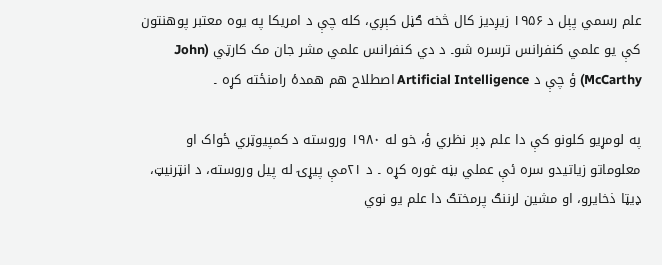علم رسمي پېل د ۱۹۵۶ زيږديز کال څخه ګڼل کېږي، کله چې د امريکا په یوه معتبر پوهنتون کې يو علمي کنفرانس ترسره شو۔ د دي کنفرانس علمي مشر جان مک کارټي (John McCarthy) ؤ چې د Artificial Intelligence اصطلاح هم همدۀ رامنځته کړه ۔

په لومړيو کلونو کې دا علم ډېر نظري ؤ، خو له ۱۹۸۰ وروسته د کمپيوټري ځواک او معلوماتو زياتيدو سره ئې عملي بڼه غوره کړه ۔ د ۲۱مې پيړۍ له پيل وروسته، د انټرنيټ، ډيټا ذخايرو، او مشين لرننګ پرمختګ دا علم يو نوي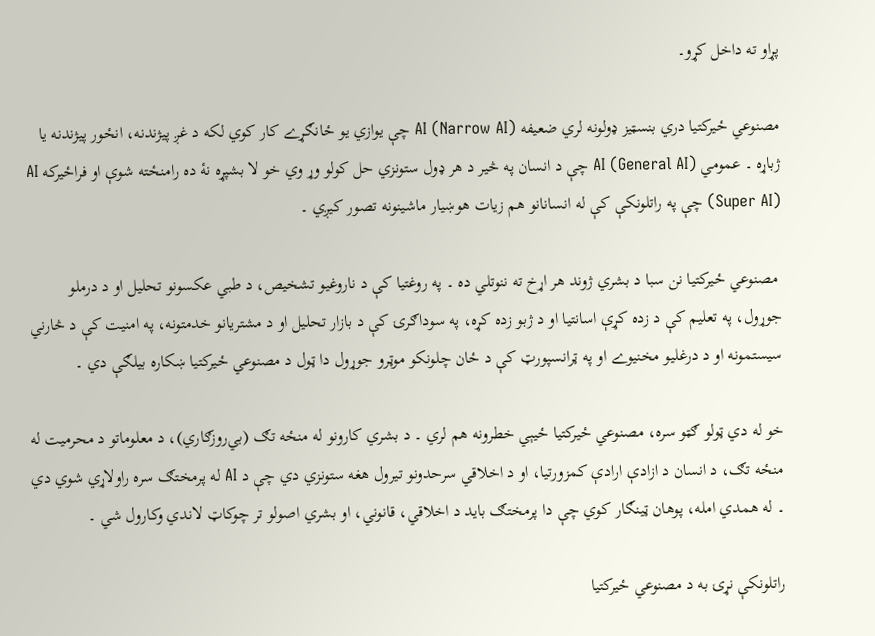پړاو ته داخل کړو۔

مصنوعي ځيرکتيا دري بنسټيز ډولونه لري ضعيفه AI (Narrow AI) چې يوازي يو ځانګړے کار کوي لکه د غږ پيژندنه، انځور پيژندنه يا ژباړه ۔ عمومي AI (General AI) چې د انسان په څير د هر ډول ستونزي حل کولو وړ وي خو لا بشپړه نۀ ده رامنځته شوې او فراځيرکه AI (Super AI) چې په راتلونکې کې له انسانانو هم زيات هوښيار ماشينونه تصور کيږي ۔

 مصنوعي ځيرکتيا نن سبا د بشري ژوند هر اړخ ته ننوتلي ده ۔ په روغتيا کې د ناروغيو تشخيص، د طبي عکسونو تحليل او د درملو جوړول، په تعليم کې د زده کړې اسانتيا او د ژبو زده کړه، په سوداګرۍ کې د بازار تحليل او د مشتريانو خدمتونه، په امنيت کې د څارني سيستمونه او د درغليو مخنيوے او په ټرانسپورټ کې د ځان ‌چلونکو موټرو جوړول دا ټول د مصنوعي ځيرکتيا ښکاره بيلګې دي ۔

خو له دي ټولو ګټو سره، مصنوعي ځيرکتيا ځيېي خطرونه هم لري ۔ د بشري کارونو له منځه تګ (بي‌روزګاري)، د معلوماتو د محرمیت له منځه تګ، د انسان د ازادې ارادې کمزورتيا، او د اخلاقي سرحدونو تيرول هغه ستونزي دي چې د AI له پرمختګ سره راولاړي شوي دي ۔ له همدي امله، پوهان ټينګار کوي چې دا پرمختګ بايد د اخلاقي، قانوني، او بشري اصولو تر چوکاټ لاندي وکارول شي ۔

راتلونکې نړۍ به د مصنوعي ځيرکتيا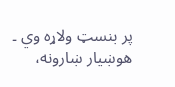پر بنسټ ولاړه وي ۔ هوښيار ښارونه،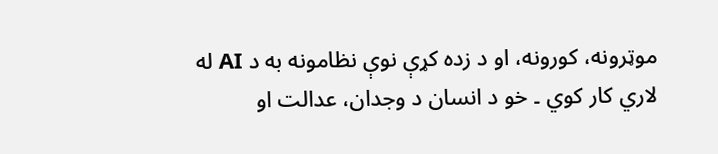موټرونه، کورونه، او د زده کړې نوې نظامونه به د AI له لاري کار کوي ۔ خو د انسان د وجدان، عدالت او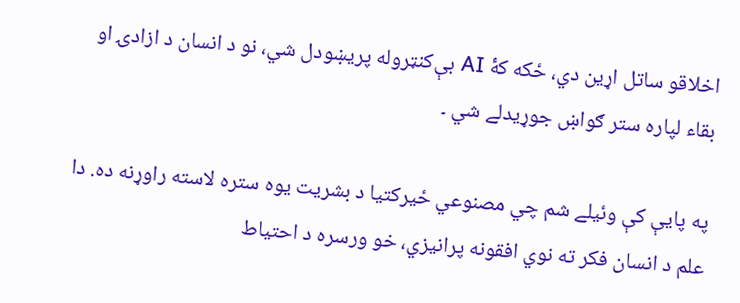اخلاقو ساتل اړين دي، ځکه کۀ AI بې‌کنټروله پريښودل شي، نو د انسان د ازادۍ او بقاء لپاره ستر ګواښ جوړيدلے شي ۔

په پايې کې وئیلے شم چي مصنوعي ځيرکتيا د بشريت يوه ستره لاسته راوړنه ده. دا علم د انسان فکر ته نوي افقونه پرانيزي، خو ورسره د احتياط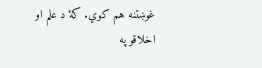غوښتنه هم کوي. کۀ د علم او اخلاقو په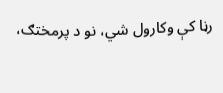رڼا کې وکارول شي، نو د پرمختګ،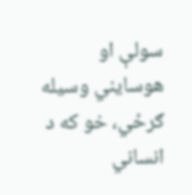سولې او هوسايني وسيله ګرځي، خو که د انساني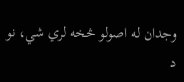وجدان له اصولو څخه لري شي، نو د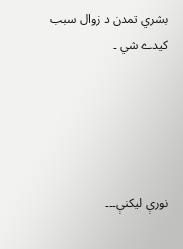بشري تمدن د زوال سبب کيدے شي ۔





نورې ليکنې۔۔۔